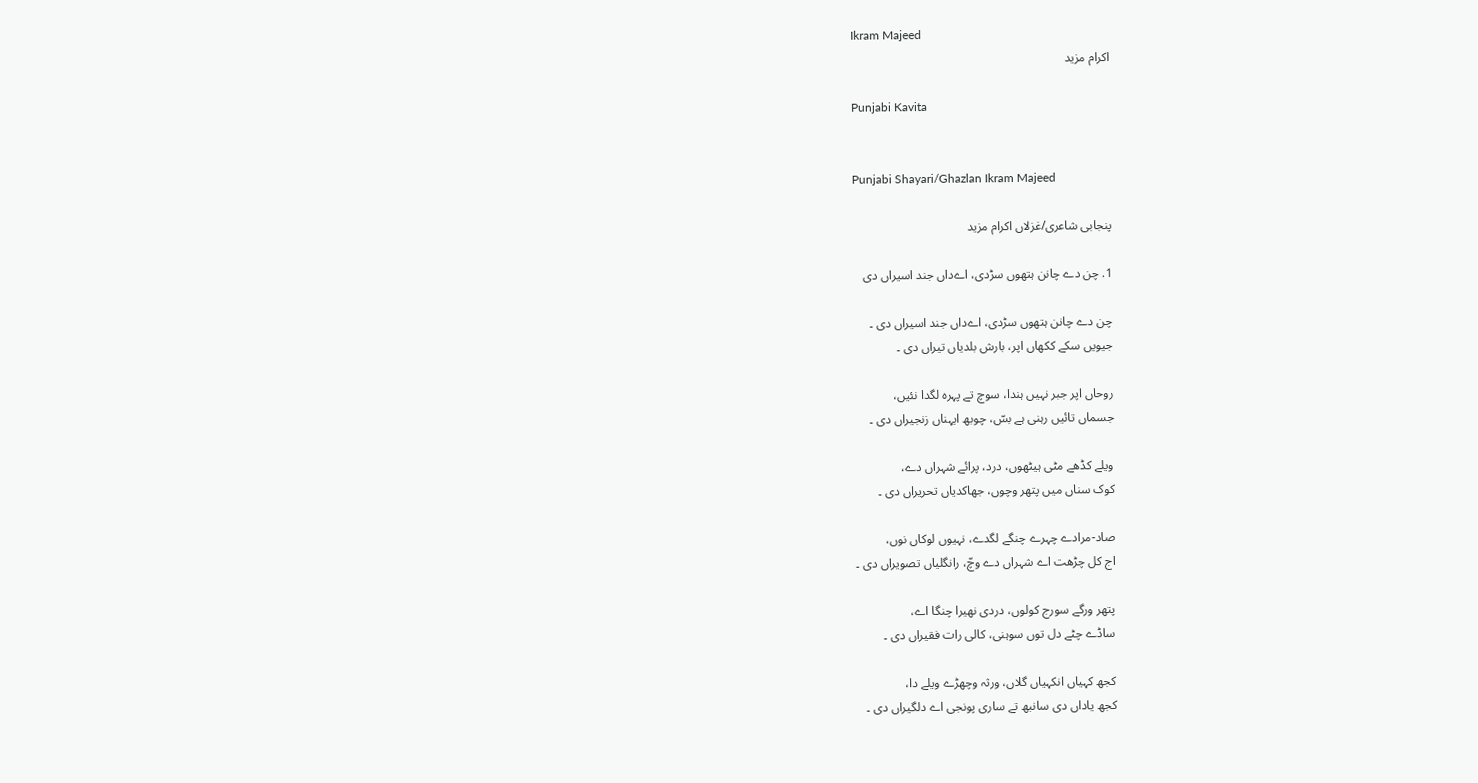Ikram Majeed
اکرام مزید

Punjabi Kavita


Punjabi Shayari/Ghazlan Ikram Majeed

پنجابی شاعری/غزلاں اکرام مزید

1. چن دے چانن ہتھوں سڑدی، اےداں جند اسیراں دی

چن دے چانن ہتھوں سڑدی، اےداں جند اسیراں دی ۔
جیویں سکے ککھاں اپر، بارش بلدیاں تیراں دی ۔

روحاں اپر جبر نہیں ہندا، سوچ تے پہرہ لگدا نئیں،
جسماں تائیں رہنی ہے بسّ، چوبھ ایہناں زنجیراں دی ۔

ویلے کڈھے مٹی ہیٹھوں، درد، پرائے شہراں دے،
کوک سناں میں پتھر وچوں، جھاکدیاں تحریراں دی ۔

صاد-مرادے چہرے چنگے لگدے، نہیوں لوکاں نوں،
اج کل چڑھت اے شہراں دے وچّ، رانگلیاں تصویراں دی ۔

پتھر ورگے سورج کولوں، دردی نھیرا چنگا اے،
ساڈے چٹے دل توں سوہنی، کالی رات فقیراں دی ۔

کجھ کہیاں انکہیاں گلاں، ورثہ وچھڑے ویلے دا،
کجھ یاداں دی سانبھ تے ساری پونجی اے دلگیراں دی ۔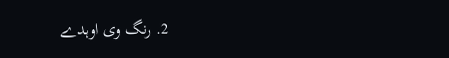2. رنگ وی اوہدے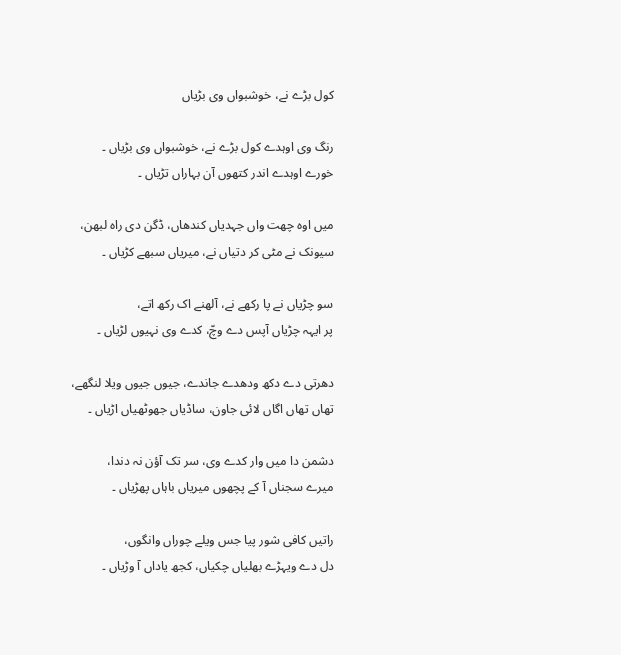کول بڑے نے، خوشبواں وی بڑیاں

رنگ وی اوہدے کول بڑے نے، خوشبواں وی بڑیاں ۔
خورے اوہدے اندر کتھوں آن بہاراں تڑیاں ۔

میں اوہ چھت واں جہدیاں کندھاں، ڈگن دی راہ لبھن،
سیونک نے مٹی کر دتیاں نے، میریاں سبھے کڑیاں ۔

سو چڑیاں نے پا رکھے نے، آلھنے اک رکھ اتے،
پر ایہہ چڑیاں آپس دے وچّ، کدے وی نہیوں لڑیاں ۔

دھرتی دے دکھ ودھدے جاندے، جیوں جیوں ویلا لنگھے،
تھاں تھاں اگاں لائی جاون، ساڈیاں جھوٹھیاں اڑیاں ۔

دشمن دا میں وار کدے وی، سر تک آؤن نہ دندا،
میرے سجناں آ کے پچھوں میریاں باہاں پھڑیاں ۔

راتیں کافی شور پیا جس ویلے چوراں وانگوں،
دل دے ویہڑے بھلیاں چکیاں، کجھ یاداں آ وڑیاں ۔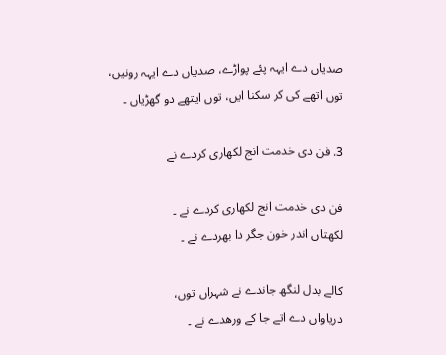صدیاں دے ایہہ پئے پواڑے، صدیاں دے ایہہ رونیں،
توں اتھے کی کر سکنا ایں، توں ایتھے دو گھڑیاں ۔

3. فن دی خدمت انج لکھاری کردے نے

فن دی خدمت انج لکھاری کردے نے ۔
لکھتاں اندر خون جگر دا بھردے نے ۔

کالے بدل لنگھ جاندے نے شہراں توں،
دریاواں دے اتے جا کے ورھدے نے ۔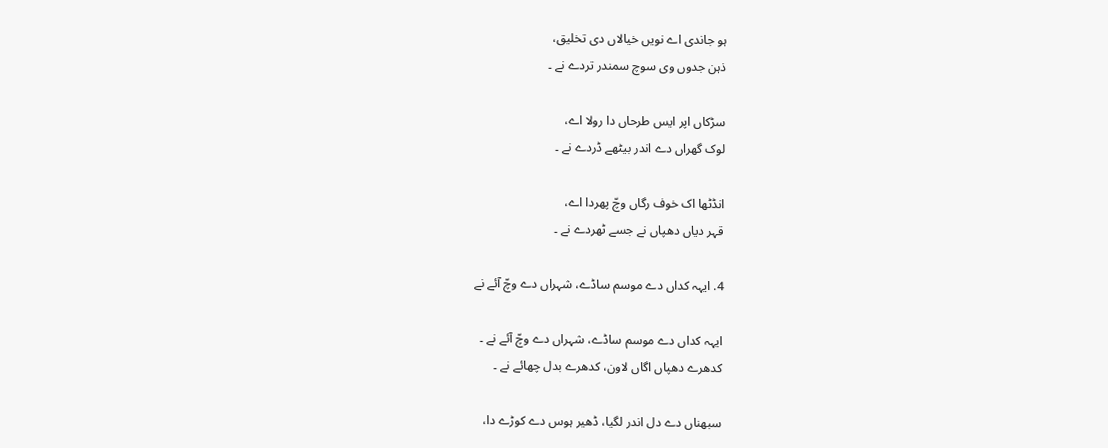ہو جاندی اے نویں خیالاں دی تخلیق،
ذہن جدوں وی سوچ سمندر تردے نے ۔

سڑکاں اپر ایس طرحاں دا رولا اے،
لوک گھراں دے اندر بیٹھے ڈردے نے ۔

انڈٹھا اک خوف رگاں وچّ پھردا اے،
قہر دیاں دھپاں نے جسے ٹھردے نے ۔

4. ایہہ کداں دے موسم ساڈے، شہراں دے وچّ آئے نے

ایہہ کداں دے موسم ساڈے، شہراں دے وچّ آئے نے ۔
کدھرے دھپاں اگاں لاون، کدھرے بدل چھائے نے ۔

سبھناں دے دل اندر لگیا، ڈھیر ہوس دے کوڑے دا،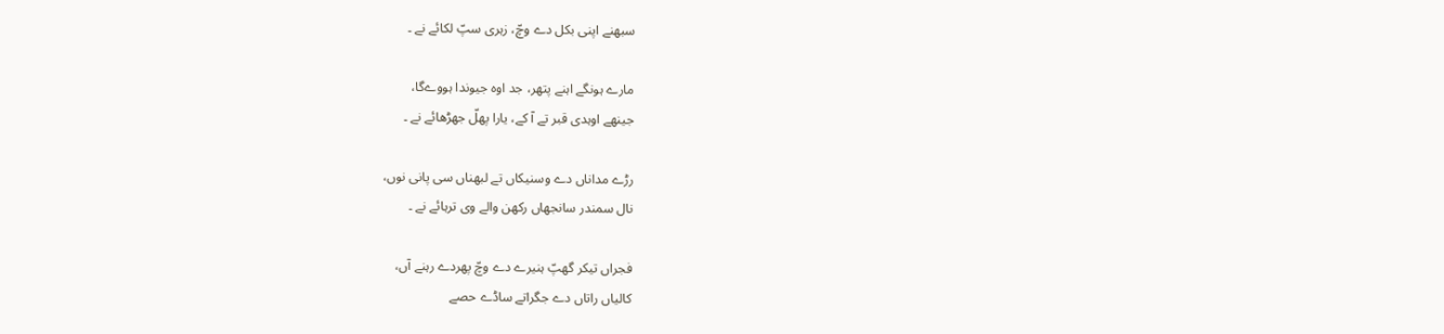سبھنے اپنی بکل دے وچّ، زہری سپّ لکائے نے ۔

مارے ہونگے اہنے پتھر، جد اوہ جیوندا ہووےگا،
جینھے اوہدی قبر تے آ کے، یارا پھلّ جھڑھائے نے ۔

رڑے مداناں دے وسنیکاں تے لبھناں سی پانی نوں،
نال سمندر سانجھاں رکھن والے وی ترہائے نے ۔

فجراں تیکر گھپّ ہنیرے دے وچّ پھردے رہنے آں،
کالیاں راتاں دے جگراتے ساڈے حصے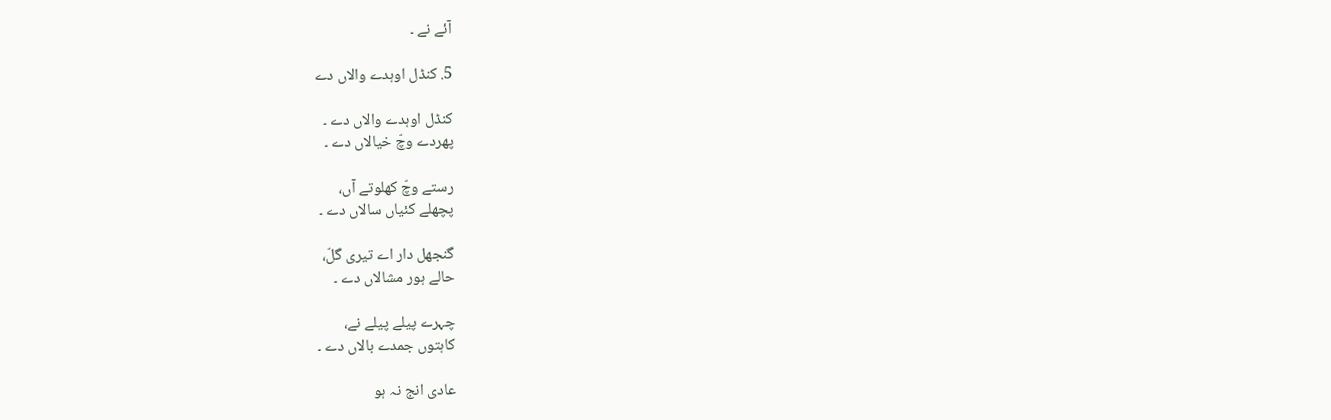آئے نے ۔

5. کنڈل اوہدے والاں دے

کنڈل اوہدے والاں دے ۔
پھردے وچّ خیالاں دے ۔

رستے وچّ کھلوتے آں،
پچھلے کئیاں سالاں دے ۔

گنجھل دار اے تیری گلّ،
حالے ہور مشالاں دے ۔

چہرے پیلے پیلے نے،
کاہتوں جمدے بالاں دے ۔

عادی انج نہ ہو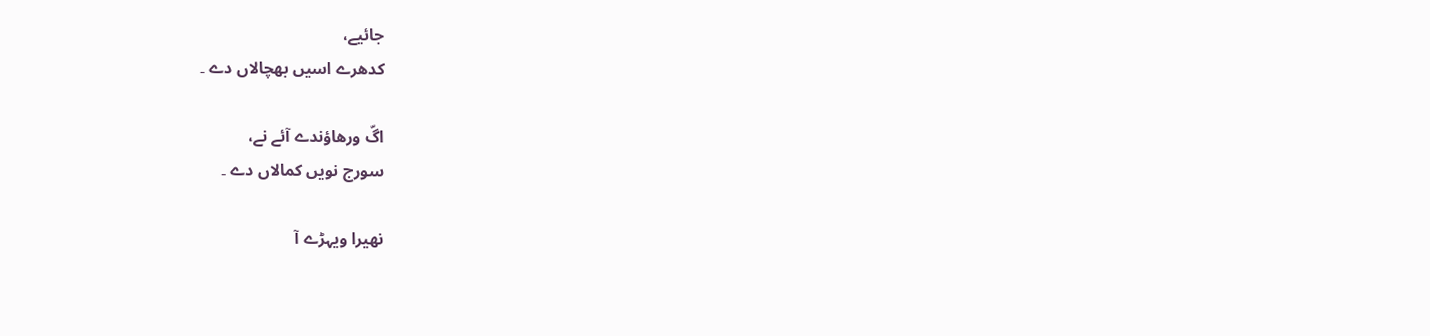جائیے،
کدھرے اسیں بھچالاں دے ۔

اگّ ورھاؤندے آئے نے،
سورج نویں کمالاں دے ۔

نھیرا ویہڑے آ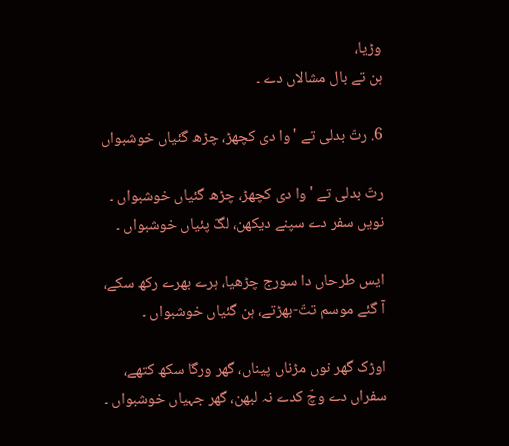وڑیا،
ہن تے بال مشالاں دے ۔

6. رتّ بدلی تے 'وا دی کچھڑ، چڑھ گئیاں خوشبواں

رتّ بدلی تے 'وا دی کچھڑ، چڑھ گئیاں خوشبواں ۔
نویں سفر دے سپنے دیکھن، لگّ پئیاں خوشبواں ۔

ایس طرحاں دا سورج چڑھیا، ہرے بھرے رکھ سکے،
آ گئے موسم تتّ-بھڑتے، ہن گئیاں خوشبواں ۔

اوڑک گھر نوں مڑناں پیناں، گھر ورگا سکھ کتھے،
سفراں دے وچّ کدے نہ لبھن، گھر جہیاں خوشبواں ۔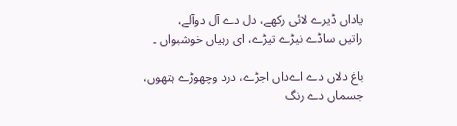یاداں ڈیرے لائی رکھے، دل دے آل دوآلے،
راتیں ساڈے نیڑے تیڑے، ای رہیاں خوشبواں ۔

باغ دلاں دے اےداں اجڑے، درد وچھوڑے ہتھوں،
جسماں دے رنگ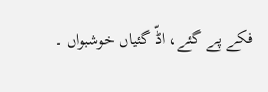فکے پے گئے، اڈّ گئیاں خوشبواں ۔